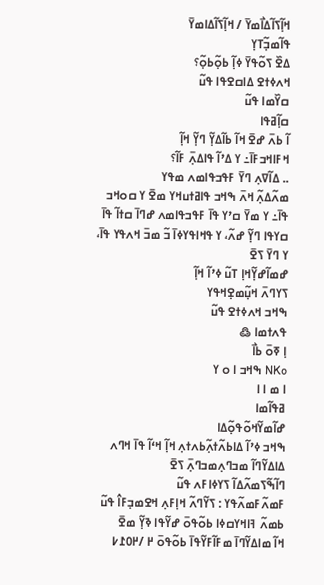ߞߊ߲߬ߖߊ߬ߡߊ߯ߘߌ߫ / ߞߊ߲߬ߖߊ߬ߡߊߘߌ߫
ߟߊ߬ߘߏ߲߬ߠߌ߲
ߡߐ߰ ߖߋ߬ߟߌ߫ ߦߊ߲߬ ߕߋ߲߬ߕߋ߲߬؟
ߞߍߦߙߐ ߡߊߛߐߟߊ ߟߎ߬
ߛߌ߰ߘߊ ߟߎ߬
ߛߊ߲߬ߥߟߊ
ߊ߬ ߕߍ߫ ߝߐ߫ ߞߊ߬ ߕߊ߬ߡߌ߲߬ ߣߌ߲߬ ߞߊ߲߬
ߞߓߊߞߏߓߊ߫߸ ߌ ߡߴߊ߬ ߟߊߡߍ߲߫ ߓߊ߬؟
.. ߡߊ߬ߜߍ߲ ߣߌ߫ ߓߟߏߟߊߘߍ ߘߟߌ
ߘߍ߬ߡߍ߲߬ ߞߍ߫ ߒߞߏ ߟߊߥߙߎߞߌ ߘߐ߫ ߌ ߛߋߞߏ ߟߊ߫߸ ߌ ߘߌ߫ ߛߴߌ ߟߊ߫ ߓߟߏߟߊߘߍ ߝߣߊ߫ ߛߙߊ߬ ߟߊ߫ ߛߌߟߊ ߣߌ߲߬ ߝߍ߬، ߌ ߟߞߊߟߌߦߊ߫ ߏ߬ ߘߏ߫ ߞߍߟߌ ߟߊ߫، ߌ ߣߌ߫ ߖߐ߫
ߝߘߊ߬ߝߌ߲߬ߞߊ߲ ߠߎ߬ ߦߴߊ߬ ߞߊ߲߬
ߖߌߣߍ߫ ߞߎ߲߬ߘߐ߲ߞߟߌ
ߒߞߏ ߞߍߦߙߐ ߟߎ߬
ߟߍߙߘߊ ߷
ߊ߲ ߧߋ߫ ߕߊ߯
NKo ߒߞߏ ߊ ߋ ߌ
ߊ ߘ ߊ ߊ
ߥߟߊ߬ߘߊ
ߝߊ߬ߘߌ߬ߞߋ߬ߟߋ߲߬ߡߊ
ߒߞߏ ߦߴߊ߬ ߡߊߕߍ߬ߙߍ߲߬ߕߍߙߍ߲ ߞߊ߲߬ ߞߵߊ߬ ߟߊ߫ ߞߣߍ ߡߊߡߌ߬ߣߊ߬ ߘߏߣߍ߲ߘߏߣߍ߲߫ ߖߐ߫
ߣߊ߬ߒ߬ߖߘߍ߬ߡߊ߬ ߖߌߦߊߓߍ ߟߎ߬
ߓߘߍ߬ߓߘߍ߬ߟߌ : ߖߌ߬ߣߍ߬ ߞߊ߲ߓߍ߲ ߞߐߘߏ߲ߓߊ߮ ߟߎ߬ ߕߘߍ߬ ߔߊߞߌߛߦߊ ߕߋ߬ߟߋ߫ ߝߌ߬ߟߊ ߢߌ߲߬ ߘߐ߫
ߞߊ߬ ߘߊߡߌ߬ߣߊ߫ ߘߓߊ߬ߓߌ߬ߟߊ߫ ߕߋ߬ߟߋ߫ ߂ /߂߀߁߇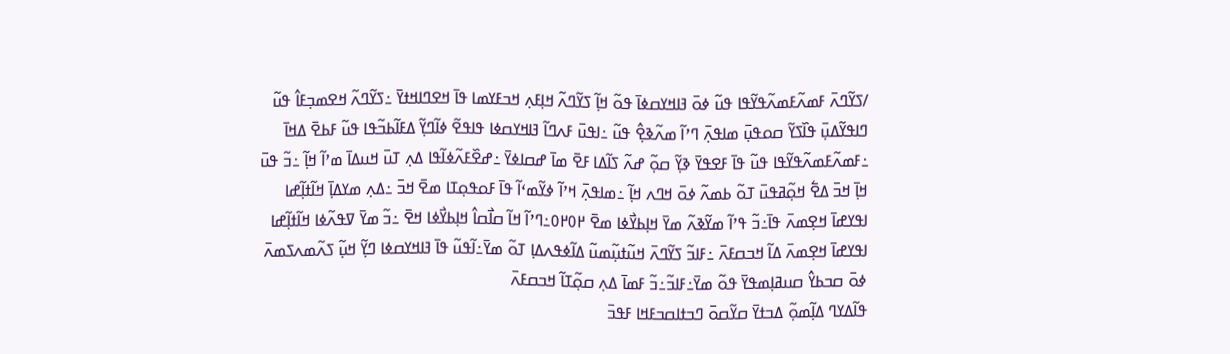/ߖߌ߬ߣߍ߫ ߓߘߍ߬ߓߘߍ߬ߟߌ߬ߟߊ ߟߎ߬ ߦߋ߫ ߔߊߞߌߛߦߊ߫ ߟߋ߬ ߞߊ߲߬ ߖߌ߬ߣߍ߬ ߞߊ߲ߓߍ߲ ߞߏߓߌߘߊ ߟߊ߫ ߞߐߣߊߞߙߌ߫ ߸ߖߌ߬ߣߍ߬ ߞߐߘߏ߲ߓߊ߮ ߟߎ߬ ߣߊߟߌ߬ߡߎ߲߫ ߟߊ߰ߖߌ߬ ߛߋߟߎ߲߫ ߘߊߟߍ߲߫ ߣߴߊ߬ ߘߍ߬ߢߐ߲߮ ߟߎ߬ ߸ߊߟߎ߫ ߓߍߣߊ߬ ߔߊߞߌߛߦߊ ߟߊߟߐ߬ ߦߊ߬ߣߌ߲߬ ߡߓߊ߬ߕߏ߬ߟߊ ߟߎ߬ ߓߕߐ߫ ߡߞߊ߫ ߸ߓߘߍ߬ߓߘߍ߬ߟߌ߬ߟߊ ߟߎ߬ ߟߊ߫ ߓߐߟߌ߫ ߢߌ߲߬ ߛߋ߲߬ ߝߍ߬ ߖߊ߬ߡߊ ߓߐ߫ ߘߊ߫ ߝߛߊߦߌ߫ ߸ߝߐ߰ߓߍ߬ߦߊ߬ߟߊ ߡߍ߲ ߠߎ߫ ߞߎߡߊ߫ ߘߴߊ߬ ߞߊ߲߬ ߸ߏ߬ ߟߎ߫ ߞߊ߲߫ ߞߏ߫ ߡߐ߱ ߞߋ߲߬ߥߟߎ߫ ߠߋ߬ ߕߘߍ߬ ߦߋ߫ ߞߣߍ ߞߊ߲߬ ߸ߘߊߟߍ߲߫ ߞߴߊ߬ ߦߌ߬ߘߵߊ߬ ߟߊ߫ ߓߋߟߋ߲ߠߊ ߘߐ߫ ߞߏ߫ ߸ߡߍ߲ ߘߌߡߊ߲߫ ߞߊ߬ߙߊ߲߬ߝߊ ߊߟߌߝߊ߫ ߞߐ߲ߘߍ߫ ߟߊ߫߸ߏ߬ ߟߴߊ߬ ߘߌ߬ߢߍ߬ ߘߌ߫ ߞߊ߲ߕߌ߯ߦߊ ߘߐ߫ ߂߀߂߀߸ߣߴߊ߬ ߞߊ߬ ߛߊ߯ߛߊ߮ ߞߊ߲ߕߌ߯ߦߊ ߞߐ߫ ߸ߏ߬ ߘߌ߫ ߜߟߍ߬ߦߊ ߞߊ߬ߙߊ߲߬ߝߊ ߊߟߌߝߊ߫ ߞߐ߲ߘߍ߫ ߡߊ߬ ߞߏߛߓߍ߫ ߸ߓߊߏ߬ ߖߌ߬ߣߍ߫ ߞߎ߬ߙߎ߲߬ߘߎ߬ ߡߊ߬ߦߟߍߡߊ߲ ߠߋ߬ ߘߌ߫߸ߊ߬ߟߎ߬ ߟߊ߫ ߔߊߞߌߛߦߊ ߣߌ߲߬ ߞߎ߲߬ ߖߍ߬ߘߍߖߘߍ߫ ߦߋ߫ ߛߏߕߌ߮ ߛߎߥߊ߲ߘߟߌ߫ ߟߋ߬ ߘߌ߫߸ߓߊߏ߬߸ߏ߬ ߓߘߊ߫ ߡߍ߲ ߛߋ߲߬ߠߊ߬ ߞߏߛߓߍ߫
ߟߊ߬ߡߌߣ ߡߊ߲߬ߘߋ߲߬ ߡߏߙߌ߫ ߛߌ߬ߛߋ߫ ߣߏߙߊߛߏߓߞߊ ߓߟߏ߫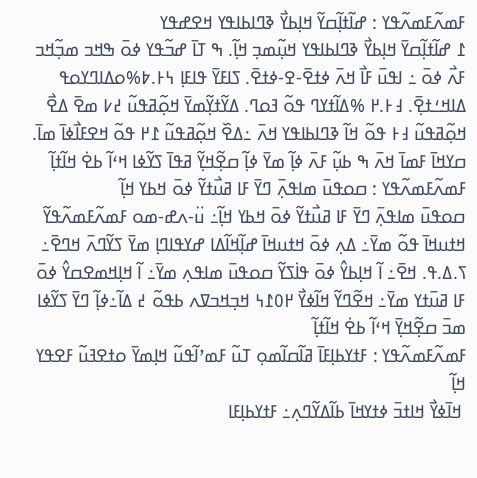ߓߘߍ߬ߓߘߍ߬ߟߌ : ߝߊ߬ߙߊ߲߬ߛߌ߬ ߞߊ߲ߕߌ߯ ߢߣߊߕߊߟߌ ߞߐߝߟߌ
߁ ߝߊ߬ߙߊ߲߬ߛߌ߫ ߞߊ߲ߕߌ߯ ߢߣߊߕߊߟߌ ߞߎ߲߬ߘߏ߲ ߞߊ߲߬. ߒ ߠߊ߫ ߝߏ߬ߟߌ ߦߋ߫ ߒߞߏ ߘߏ߲߬ߞߏ ߓߍ߯ ߦߋ߫ ߸ ߊߟߎ߫ ߓߊ߯ ߞߍ߫ ߦߙߐ߫-ߐ-ߦߙߐ߫. ߖߊߓߌ߫ ߟߊߓߊ߲ ߆߅.߈%ߋߡߊߣߌߋߟ ߡߊߞߑߙߐ߲߫. ߃߅.߂ %ߡߊ߬ߙߌߣ ߟߋ߬ ߔߋߣ. ߡߌ߬ߙߌ߲߬ߘߌ߫ ߞߋ߲߬ߥߟߎ߬ ߄߇ ߘߐ߫ ߡߐ߯ ߞߋ߲߬ߥߟߎ߬ ߃߅ ߟߋ߬ ߞߊ߬ ߢߣߊߕߊߟߌ ߞߍ߫ ߸ߡߐ߰ ߞߋ߲߬ߥߟߎ߬ ߁߂ ߟߋ߬ ߞߐߓߊ߯ߦߊ߫ ߘߊ߫. ߛߌߞߊ߫ ߓߘߊ߫ ߞߍ߫ ߒ ߕߎ߲߬ ߓߍ߫ ߦߊ߲߬ ߘߌ߫ ߦߊ߲߬ ߛߐ߲߬ߞߌ߲߬ ߥߟߊ߫ ߖߌ߬ߦߊ ߞߵߊ߬ ߕߐ߭ ߞߊ߬ߙߊ߲߬
ߓߘߍ߬ߓߘߍ߬ߟߌ : ߛߋߟߎ߫ ߘߊߟߍ߲߫ ߣߌ߫ ߓߊ ߥߎ߯ߙߌ߬ ߦߋ߫ ߞߕߌ ߞߊ߲߬
ߛߋߟߎ߫ ߘߊߟߍ߲߫ ߣߌ߫ ߓߊ ߥߎ߯ߙߌ߬ ߦߋ߫ ߞߕߌ ߞߊ߲߬߸ ߎ߳-ߍߝ-ߘߋ ߓߘߍ߬ߓߘߍ߬ߟߌ߬ ߞߙߎߞߊ߫ ߟߋ߬ ߘߌ߫߸ ߡߍ߲ ߦߋ߫ ߞߙߎߞߊ߫ ߝߊ߲߬ߞߊ߬ߡߊ ߝߌߟߊߣߊ߲ ߘߌ߫ ߖߌ߬ߣߍ߫ ߞߣߐ߫߸ ߖ.ߡ.ߟ. ߞߐ߫߸ ߊ߬ ߞߊ߲ߕߌ߮ ߦߋ߫ ߟߊ߭ߖߌ߬ ߛߋߟߎ߫ ߘߊߟߍ߲ ߘߌ߫߸ ߊ߬ ߞߊ߲ߞߘߐߛߌ߮ ߦߋ߫ ߓߊ ߥߎ߫ߙߌ ߘߌ߫߸ ߞߐ߬ߣߌ߬ ߞߊ߬ߦߌ߯ ߂߀߁߆ ߞߏ߲ߞߏߜߍ ߕߟߋ߬ ߄ ߡߊ߬߸ߦߊ߲߬ ߣߌ߫ ߖߌ߬ߦߊ ߘߏ߫ ߛߐ߲߬ߞߌ߲߫ ߞߵߊ߬ ߕߐ߭ ߞߊ߬ߙߊ߲߬
ߓߘߍ߬ߓߘߍ߬ߟߌ : ߓߙߌߕߊ߲ߓߊ߫ ߥߊ߬ߛߊ߬ߘߋ߲ ߠߎ߬ ߓߘߴߊ߬ߟߎ߬ ߞߊ߲ߘߌ߫ ߋߙߐߔߎ߬ ߓߐߟߌ ߞߊ߲߬
 ߞߊ߫ߦߌ߯ ߞߊߙߏ߫ ߦߙߌߞߊ߫ ߕߊ߬ߡߌ߬ߣߍ߲߸ ߓߙߌߕߊ߲ߓߊ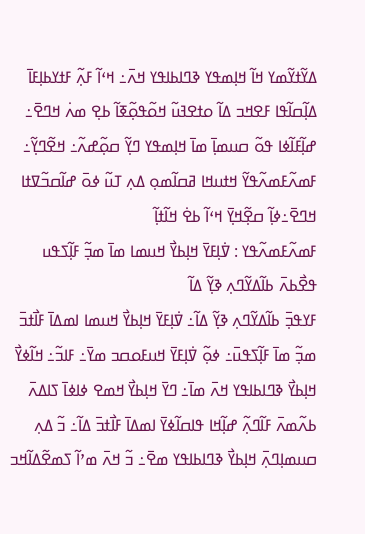ߡߌ߬ߙߌ߬ߘߌ ߞߊ߬ ߞߊ߲ߘߟߌ ߢߣߊߕߊߟߌ ߞߍ߫߸ ߞߵߊ߬ ߓߍ߲߬ ߓߙߌߕߊ߲ߓߊ߫ ߡߊ߲߬ߛߊ߬ߟߊ ߓߐߞߏ ߡߊ߬ ߋߙߐߔߎ߬ ߞߋ߬ߟߋ߲߬ߧߊ߬ ߕߐ߲ ߘߍ߭ ߞߣߐ߫߸ ߝߊ߲߬ߓߊ߬ߦߊ ߟߋ߬ ߛߎߘߊ߲߫ ߘߊ߫ ߞߊ߲ߘߟߌ ߣߌ߲߬ ߛߋ߲߬ߝߍ߬߸ ߞߐ߬ߣߌ߲߬߸ ߓߘߍ߬ߓߘߍ߬ߟߌ߬ ߞߙߎߞߊ ߥߛߊ߬ߘߋ߲ ߡߍ߲ ߠߎ߬ ߦߋ߫ ߝߊ߬ߛߏ߬ߜߙߊ ߞߣߐ߫߸ߦߊ߲߬ ߛߐ߲߬ߞߌ߲߫ ߞߵߊ߬ ߕߐ߭ ߞߊ߬ߙߊ߲߬
ߓߘߍ߬ߓߘߍ߬ߟߌ : ߜ߭ߊ߲ߓߌ߫ ߞߊ߲ߕߌ߯ ߞߎߘߊ ߘߊ߫ ߘߏ߲߬ ߓߊ߲߬ߖߟߎ ߟߐ߯ߕߍ߫ ߕߊ߬ߡߌ߬ߣߍ߲ ߢߌ߲߬ ߡߊ߬
ߓߌߟߏ߲߫ ߕߊ߬ߡߌ߬ߣߍ߲ ߢߌ߲߬ ߡߊ߬߸ ߜ߭ߊ߲ߓߌ߫ ߞߊ߲ߕߌ߯ ߞߎߘߊ ߊߘߡߊ߫ ߓߊ߯ߙߏ߫ ߘߏ߲߬ ߘߊ߫ ߓߊ߲߬ߖߟߎ߫߸ ߦߋ߲߬ ߜ߭ߊ߲ߓߌ߫ ߞߎߓߋߛߏ ߘߌ߫߸ ߓߊߏ߬߸ ߞߊ߬ߦߌ߯ ߞߊ߲ߕߌ߯ ߢߣߊߕߊߟߌ ߞߍ߫ ߘߊ߫߸ ߣߌ߫ ߞߊ߲ߕߌ߯ ߞߘߐ ߦߊߦߊ߫ ߖߊߡߍ߫ ߕߍ߬ߘߍ߫ ߓߊ߬ߣߍ߲߬ ߝߊ߲߬ߞߊ ߟߊߛߊ߬ߦߌ߫ ߊߘߡߊ߫ ߓߊ߯ߙߏ߫ ߡߊ߬߸ ߏ߬ ߡߍ߲ ߛߎߘߊ߲ߣߍ߲߫ ߞߊ߲ߕߌ߯ ߢߣߊߕߊߟߌ ߘߐ߫߸ ߏ߬ ߞߍ߫ ߘߴߊ߬ ߖߘߐ߬ߡߊ߬ߞߏ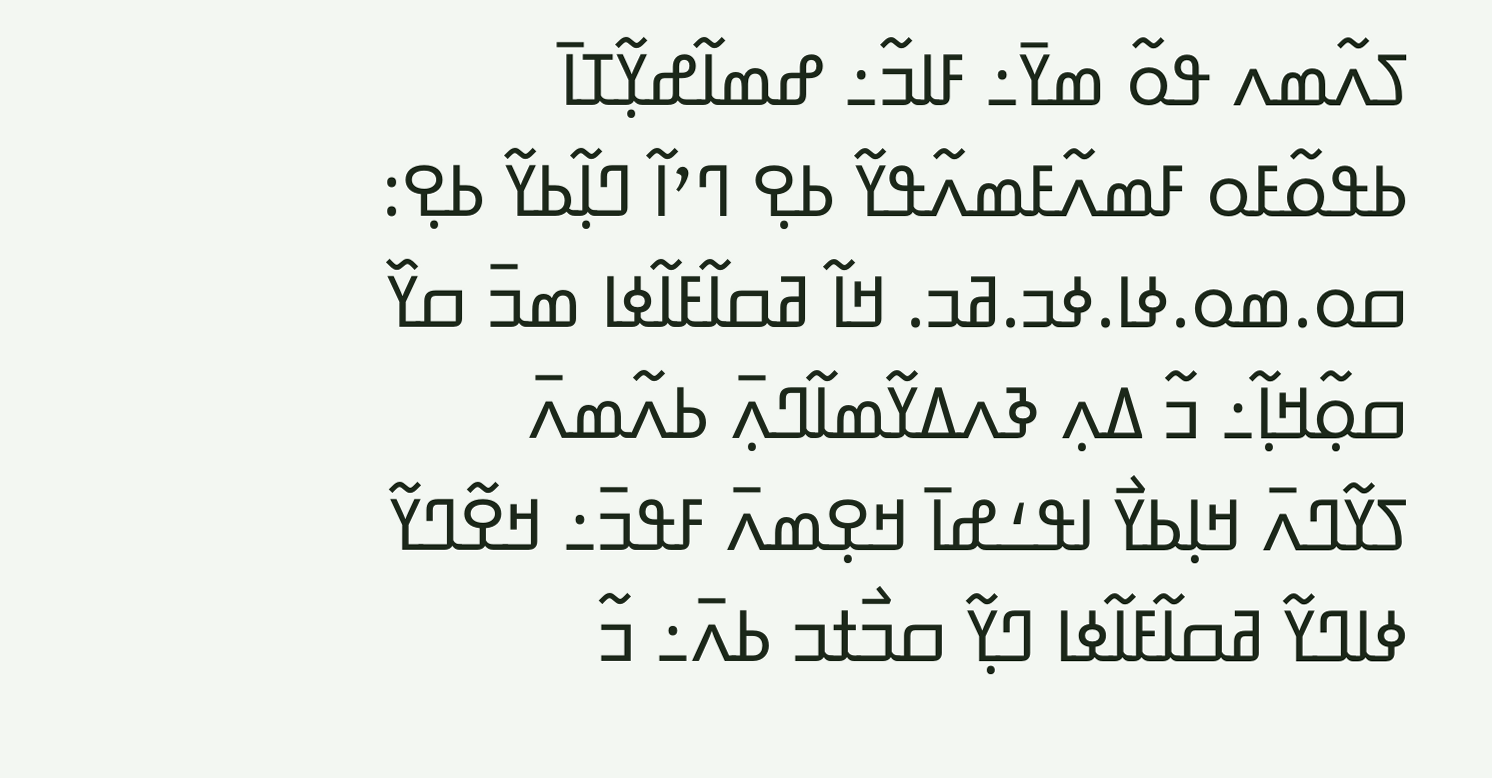ߖߍ߬ߘߍ ߟߋ߬ ߘߌ߫߸ ߓߊߏ߬߸ ߝߘߊ߬ߝߌ߲߬ߠߊ߫ ߕߟߋ߬ߓߋ ߓߘߍ߬ߓߘߍ߬ߟߌ߬ ߕߐ߲ ߣߴߊ߬ ߣߊ߲߬ߕߌ߬ ߕߐ߲: ߛߋ.ߘߋ.ߦߊ.ߦߏ.ߥߏ. ߞߊ߬ ߥߛߊ߬ߓߊ߬ߦߊ ߘߏ߫ ߛߌ߰ ߛߋ߲߬ߞߊ߲߬߸ ߏ߬ ߡߍ߲ ߢߍߡߌ߬ߘߊ߬ߣߍ߲߫ ߕߍ߬ߘߍ߫ ߖߌ߬ߣߍ߫ ߞߊ߲ߕߌ߯ ߊߟߑߝߊ߫ ߞߐ߲ߘߍ߫ ߓߟߏ߫߸ ߞߐ߬ߣߌ߬ ߦߊߣߌ߬ ߥߛߊ߬ߓߊ߬ߦߊ ߣߌ߲߬ ߛߏ߯ߙߏ ߕߍ߫߸ ߏ߬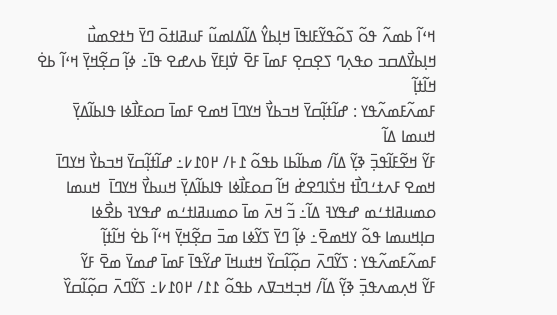ߞߵߊ߬ ߕߘߍ߬ ߟߋ߬ ߖߋ߬ߟߌ߬ߓߊߟߊ߫ ߞߊ߲ߕߌ߮ ߡߊ߬ߡߊߘߎ߬ ߓߎߥߊߙߋ߫ ߣߌ߫ ߤߙߐߘߎ߯ ߞߊ߲ߕߌ߯ߡߛߏ ߋߟߍ߲ߣ ߖߐ߲ߛߐ߲ ߓߘߊ߫ ߓߐ߫ ߜ߭ߊ߲ߓߌ߫ ߕߍߝߐ ߟߊ߫߸ ߦߊ߲߬ ߛߐ߲߬ߞߌ߲߫ ߞߵߊ߬ ߕߐ߭ ߞߊ߬ߙߊ߲߬
ߓߘߍ߬ߓߘߍ߬ߟߌ : ߝߊ߬ߙߊ߲߬ߛߌ߫ ߞߏߕߌ߯ ߞߌߣߊ߫ ߞߘߐ ߓߘߊ߫ ߛߋߓߊ߯ߦߊ ߟߊߕߊ߬ߡߌ߲߫ ߞߎߘߊ ߡߊ߬
ߓߌ߬ ߞߐ߬ߓߊ߬ߟߏ߲߫ ߢߌ߲߬ ߡߊ߬/ ߘߕߊ߬ߕߊ ߕߟߋ߬ ߁߅/ ߂߀߁߇߸ ߝߊ߬ߙߊ߲߬ߛߌ߫ ߞߏߕߌ߯ ߞߌߣߊ߫ ߞߘߐ ߓߍߙߑߣߊ߯ߙ ߞߖ߭ߊߣߐߝ߭ ߞߊ߬ ߛߋߓߊ߯ߦߊ ߟߊߕߊ߬ߡߌ߲߫ ߞߎߕߌ߯ ߞߌߣߊ߫  ߞߎߘߊ ߋߘߎߥߊߙߑߘ ߝߟߌߔ ߡߊ߬߸ ߏ߬ ߞߍ߫ ߘߊ߫ ߋߘߎߥߊߙߑߘ ߝߟߌߔ ߕߐ߯ߦߊ ߛߊ߲ߞߎߘߊ ߟߋ߬ ߌߞߘߐ߫߸ ߦߊ߲߬ ߣߌ߫ ߖߌ߬ߦߊ ߘߏ߫ ߛߐ߲߬ߞߌ߲߫ ߞߵߊ߬ ߕߐ߭ ߞߊ߬ߙߊ߲߬
ߓߘߍ߬ߓߘߍ߬ߟߌ : ߖߌ߬ߣߍ߫ ߛߋ߲߬ߊ߬ߛߌ߰ ߞߙߎߞߊ߫ ߝߌ߬ߟߊ߫ ߓߘߊ߫ ߝߘߌ߫ ߘߐ߫ ߓߌ߬
ߓߌ߬ ߞߍ߲ߘߍߟߏ߲߫ ߢߌ߲߬ ߡߊ߬/ ߞߏ߲ߞߏߜߍ ߕߟߋ߬ ߁߁/ ߂߀߁߇߸ ߖߌ߬ߣߍ߫ ߛߋ߲߬ߊ߬ߛߌ߰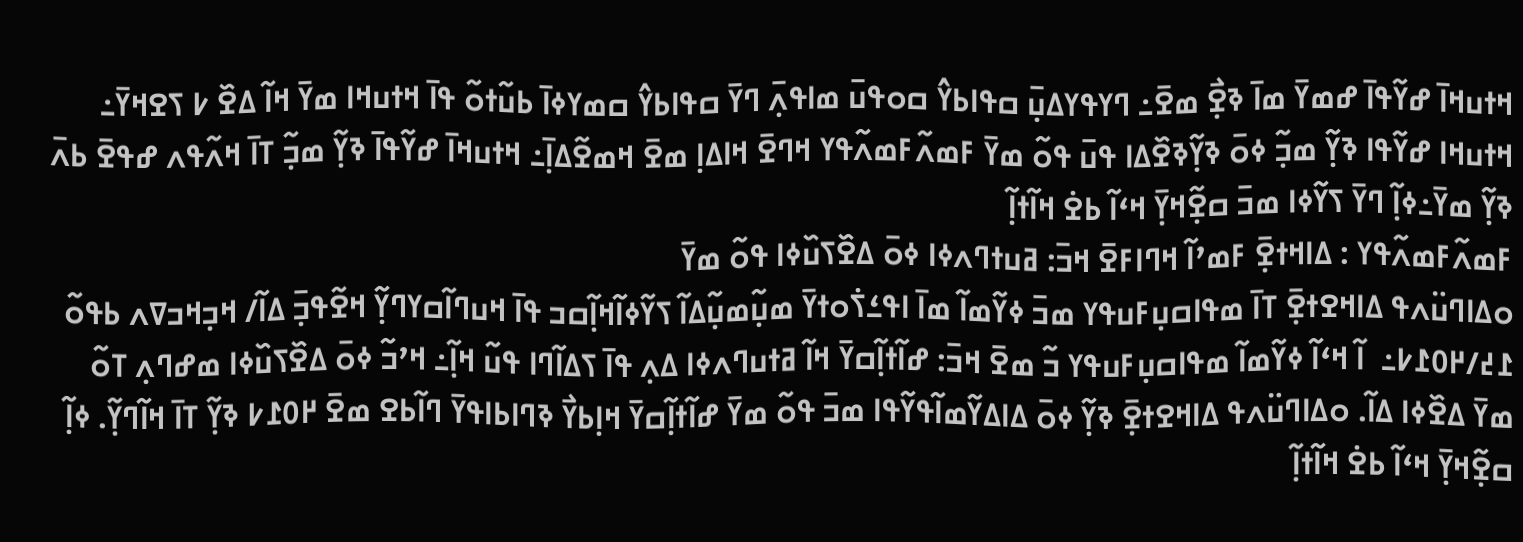ߞߙߎߞߊ߫ ߝߌ߬ߟߊ߫ ߝߘߌ߫ ߘߊ߫ ߢߐ߲߯ ߘߐ߫߸ ߣߌߟߌߡߎ߲߫ ߛߟߊߕߌ߮ ߛߋߟߎ߫ ߘߊߟߍ߲߫ ߣߌ߫ ߛߟߊߕߌ߮ ߛߘߌߦߊ߫ ߕߎ߬ߙߋ߬ ߟߊ߫ ߞߙߎߞߊ ߘߌ߫ ߞߊ߬ ߡߐ߰ ߇ ߖߐߞߌ߫߸ ߞߙߎߞߊ ߝߌ߬ߟߊ ߢߌ߲߬ ߘߏ߲߬ ߦߋ߫ ߢߌ߲߬ߢߐ߰ߡߊ ߟߎ߫ ߟߋ߬ ߘߌ߫ ߓߘߍ߬ߓߘߍ߬ߟߌ ߞߣߐ߫ ߞߊߡߊ߲ ߘߐ߫ ߞߘߐ߬ߡߊ߲߫߸ ߞߙߎߞߊ߫ ߝߌ߬ߟߊ߫ ߢߌ߲߬ ߘߏ߲߬ ߠߊ߫ ߞߍ߬ߟߍ ߝߟߐ߫ ߕߍ߫ ߢߌ߲߬ ߘߌ߫߸ߦߊ߲߬ ߣߌ߫ ߖߌ߬ߦߊ ߘߏ߫ ߛߐ߲߬ߞߌ߲߫ ߞߵߊ߬ ߕߐ߭ ߞߊ߬ߙߊ߲߬
ߓߘߍ߬ߓߘߍ߬ߟߌ : ߡߊߞߙߐ߲߫ ߓߘߴߊ߬ ߞߣߊߓߐ߫ ߞߏ߫: ߥߎߙߣߍߦߊ ߦߋ߫ ߡߐ߰ߖߎ߰ߦߊ ߟߋ߬ ߘߌ߫
ߋߡߊߣߎ߳ߍߟ ߡߊߞߐߙߐ߲߫ ߠߊ߫ ߘߟߊߛߎ߲ߓߎߟߌ ߘߏ߫ ߦߌ߬ߘߊ߬ ߘߊ߫ ߊߟߑߖ߭ߋߙߌ߫ ߘߎ߲߬ߘߎ߲߬ߡߊ߬ ߖߌ߬ߦߊ߬ߞߊ߲߬ߛߏ ߟߊ߫ ߞߎߣߊ߬ߛߌߣߌ߲߬ ߞߐ߬ߟߏ߲߫ ߡߊ߬/ ߞߏ߲ߞߏߜߍ ߕߟߋ߬ ߁߄/߂߀߁߇߸  ߊ߬ ߞߵߊ߬ ߦߌ߬ߘߊ߬ ߘߟߊߛߎ߲ߓߎߟߌ ߏ߬ ߘߐ߫ ߞߏ߫: ߝߊ߬ߙߊ߲߬ߛߌ߫ ߞߊ߬ ߥߙߎߣߍߦߊ ߡߍ߲ ߟߊ߫ ߖߡߊ߬ߣߊ ߟߎ߬ ߞߊ߲߬߸ ߞߴߏ߬ ߦߋ߫ ߡߐ߰ߖߎ߰ߦߊ ߘߝߣߍ߲ ߠߋ߬ ߘߌ߫ ߡߐ߰ߦߊ ߡߊ߬. ߋߡߊߣߎ߳ߍߟ ߡߊߞߐߙߐ߲߫ ߢߌ߲߬ ߦߋ߫ ߡߊߡߌ߬ߘߊ߬ߟߌ߬ߟߊ ߘߏ߫ ߟߋ߬ ߘߌ߫ ߝߊ߬ߙߊ߲߬ߛߌ߫ ߞߊ߲ߕߌ߯ ߢߣߊߕߊߟߌ߫ ߣߊ߬ߕߐ ߘߐ߫ ߂߀߁߇ ߢߌ߲߬ ߠߊ߫ ߞߊ߬ߣߌ߲߬. ߦߊ߲߬ ߛߐ߲߬ߞߌ߲߫ ߞߵߊ߬ ߕߐ߭ ߞߊ߬ߙߊ߲߬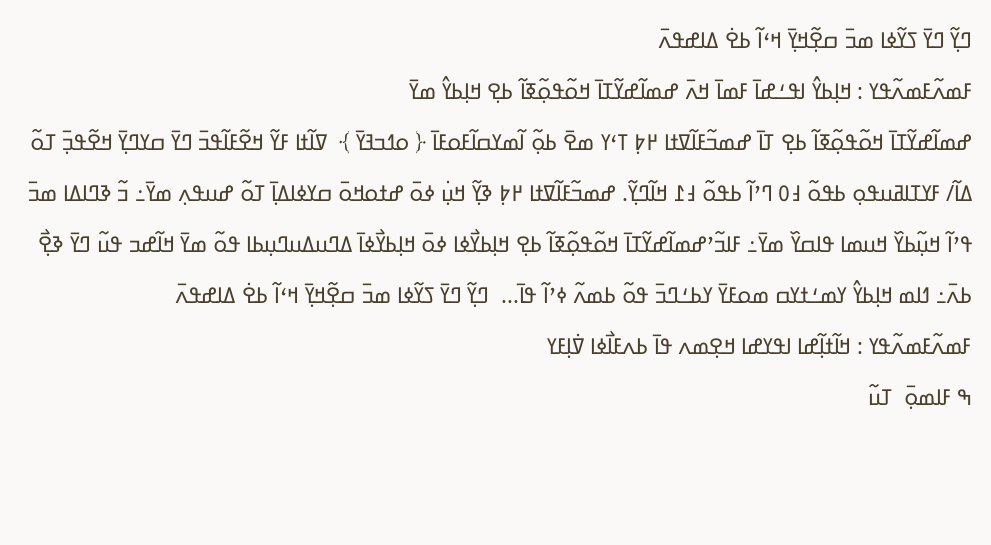ߣߌ߲߬ ߣߌ߫ ߖߌ߬ߦߊ ߘߏ߫ ߛߐ߲߬ߞߌ߲߫ ߞߵߊ߬ ߕߐ߭ ߡߊߝߟߍ߫
ߓߘߍ߬ߓߘߍ߬ߟߌ : ߞߊ߲ߕߌ߮ ߊߟߑߝߊ߫ ߓߘߊ߫ ߞߍ߫ ߝߘߊ߬ߝߌ߬ߠߊ߫ ߞߋ߬ߟߋ߲߬ߧߊ߬ ߕߐ߲ ߞߊ߲ߕߌ߮ ߘߌ߫
ߝߘߊ߬ߝߌ߬ߠߊ߫ ߞߋ߬ߟߋ߲߬ߧߊ߬ ߕߐ߲ ߠߊ߫ ߝߘߏ߬ߓߊ߬ߜߙߊ ߂߈߲ ߠߵߌ ߘߐ߫ ߕߋ߲߬ ߊ߬ߘߌߛߊ߬ߓߋߓߊ߫ ﴿ ߋߗߏߔߌ߫ ﴾  ߜߊ߬ߙߊ ߓߌ߬ ߞߐ߬ߓߊ߬ߟߏ߫ ߣߌ߫ ߛߌߣߌ߲߫ ߞߐ߬ߟߏ߲߫ ߠߋ߬ ߡߊ߬/ ߓߌߠߊߥߎߟߋ߲ ߕߟߋ߬ ߃߀ ߣߴߊ߬ ߕߟߋ߬ ߃߁ ߞߊ߬ߣߌ߲߬. ߝߘߏ߬ߓߊ߬ߜߙߊ ߂߈߲ ߢߌ߲߬ ߞߎ߲߭ ߦߋ߫ ߝߙߋߞߋ߫ ߛߌߦߊߡߊ߲߫ ߠߋ߬ ߝߎߟߍ߲ ߘߌ߫߸ ߏ߬ ߢߣߊߡߊ ߘߏ߫ ߟߴߊ߬ ߞߎ߲߬ߕߌ߰ ߞߎߘߊ ߟߊߛߌ߰ ߘߌ߫߸ ߓߊߏ߬ߴߝߘߊ߬ߝߌ߬ߠߊ߫ ߞߋ߬ߟߋ߲߬ߧߊ߬ ߕߐ߲ ߞߊ߲ߕߌ߯ߦߊ ߦߋ߫ ߞߊ߲ߕߌ߯ߦߊ߫ ߡߣߎߡߎߣߎ߲ߕߊ ߟߋ߬ ߘߌ߫ ߞߊ߬ߝߏ ߟߎ߬ ߣߌ߫ ߢߐ߲߯ ߕߍ߫߸ ߗߊߘ ߞߊ߲ߕߌ߮ ߌߘߑߙߌߛ ߘߋߓߌ߫ ߌߕߑߣߏ߫ ߟߋ߬ ߕߘߍ߬ ߦߴߊ߬ ߟߊ߫...  ߣߌ߲߬ ߣߌ߫ ߖߌ߬ߦߊ ߘߏ߫ ߛߐ߲߬ߞߌ߲߫ ߞߵߊ߬ ߕߐ߭ ߡߊߝߟߍ߫
ߓߘߍ߬ߓߘߍ߬ߟߌ : ߞߊ߬ߙߊ߲߬ߝߊ ߊߟߌߝߊ ߞߐ߲ߘߍ ߟߊ߫ ߕߍߓߊ߯ߦߊ ߜ߭ߊ߲ߓߌ
ߒ ߓߊߘߋ߲߫  ߠߎ߬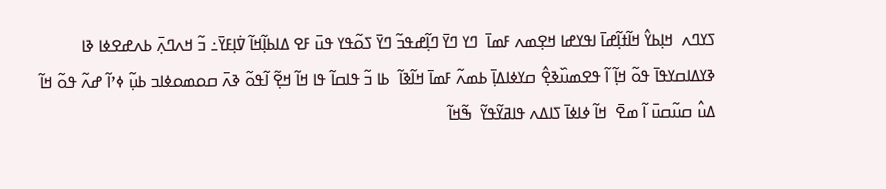ߖߌߣߍ  ߞߊ߲ߕߌ߮ ߞߊ߬ߙߊ߲߬ߝߊ߫ ߊߟߌߝߊ ߞߐ߲ߘߍ ߓߘߊ߫  ߣߌ ߣߌ߫ ߣߊ߲߬ߝߟߏ߬ ߣߌ߫ ߖߋ߬ߟߌ ߟߎ߫ ߓߐ ߡߊߕߊ߲߬ߞߊ߬ ߜ߭ߊ߲ߓߌ߫߸ ߏ߬ ߞߍߣߍ߲߫ ߕߍߝߐߦߊ ߢߊ ߢߌߡߊߛߌߟߊ߫ ߟߋ߬ ߞߊ߲߬ ߊ߬ ߟߐߘߎ߰ߢߐ߲߮ ߛߌߦߊߡߊ߲߫ ߕߘߍ߬ ߓߘߊ߫ ߞߊ߬ߢߊ߬  ߕߊ ߏ߬ ߟߊߛߊ߬ ߟߊ ߞߊ߬ ߞߐ߲߬ ߊ߬ߟߋ߬ ߢߍ߫ ߛߋߘߋߦߊߏ ߕߎ߲߬ ߦߴߊ߬ ߝߍ߬ ߟߋ߬ ߞߊ߬ ߡߎ߮ ߛߎ߬ߛߎ߫ ߊ߬ ߘߐ߫  ߞߊ߬ ߦߊߦߊ߫ ߖߊߡߍ ߟߊߥߌ߬ߟߌ߬  ߒ߬ߞߊ߬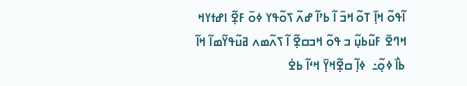ߊ߬ߟߋ߬ ߞߊ߲߫ ߠߋ߬ ߞߏ߫ ߊ߬ ߕߴߊ߬ ߝߍ߬ ߖߋ߬ߟߌ ߦߋ߫ ߓߐ߲߬ ߊߝߙߌߞ ߞߣߐ߫ ߓߎ߬ߕߎ߲߬ ߏ ߟߋ߬ ߞߏߛߐ߲߬ ߊ߬ ߖߍ߬ߘߍ ߥߎ߬ߟߌ߬ߘߊ߬ ߞߊ߬ ߕߊ߯ ߦߋ߲߬߸  ߦߊ߲߬ ߛߐ߲߬ߞߌ߲߫ ߞߵߊ߬ ߕߐ߭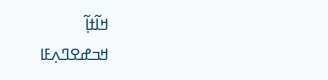ߞߊ߬ߙߊ߲߬
ߞߏߝߐߣߍ߲ߓߊ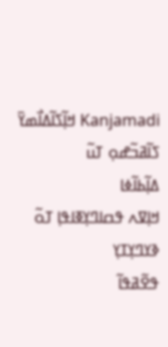Kanjamadi ߞߊ߲߬ߖߊ߬ߡߊ߯ߘߌ߫ ߖߊ߬ߥߏ߬ߝߋ߲ ߠߎ߬
ߡߊ߲߬ߕߊ߬ߦߊ
ߞߊ߲ߜߍ ߟߛߊߣߌ߲ߧߊߟߊ߲ ߠߋ߬
ߢߌߣߌ߲ߠߌ߲
ߟߐ߬ߥߟߊ߬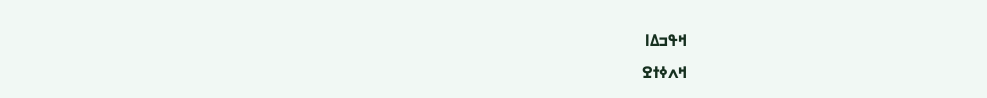ߞߟߏߡߊ
ߞߍߦߙߐ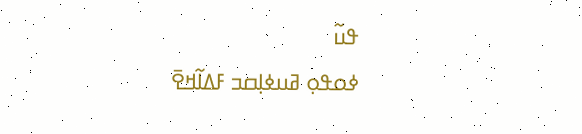ߟߎ߬
ߦߋߟߋ߲ ߥߎߦߊ߲ߛߏ ߓߡߊ߬ߞߐ߫